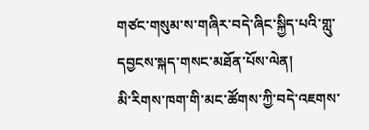གཙང་གསུམ་ས་གཞིར་བདེ་ཞིང་སྐྱིད་པའི་གླུ་དབྱངས་སྐད་གསང་མཐོན་པོས་ལེན།
མི་རིགས་ཁག་གི་མང་ཚོགས་ཀྱི་བདེ་འཇགས་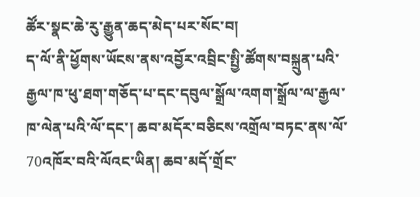ཚོར་སྣང་ཆེ་རུ་རྒྱུན་ཆད་མེད་པར་སོང་བ།
ད་ལོ་ནི་ཕྱོགས་ཡོངས་ནས་འབྱོར་འབྲིང་སྤྱི་ཚོགས་བསྐྲུན་པའི་རྒྱལ་ཁ་ཕུ་ཐག་གཅོད་པ་དང་དབུལ་སྒྲོལ་འགག་སྒྲོལ་ལ་རྒྱལ་ཁ་ལེན་པའི་ལོ་དང་། ཆབ་མདོར་བཅིངས་འགྲོལ་བཏང་ནས་ལོ་70འཁོར་བའི་ལོའང་ཡིན། ཆབ་མདོ་གྲོང་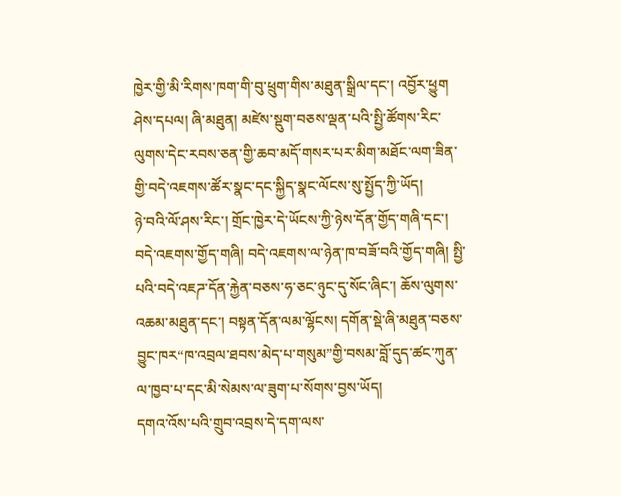ཁྱེར་གྱི་མི་རིགས་ཁག་གི་བུ་ཕྲུག་གིས་མཐུན་སྒྲིལ་དང་། འབྱོར་ཕྱུག ཤེས་དཔལ། ཞི་མཐུན། མཛེས་སྡུག་བཅས་ལྡན་པའི་སྤྱི་ཚོགས་རིང་ལུགས་དེང་རབས་ཅན་གྱི་ཆབ་མདོ་གསར་པར་མིག་མཐོང་ལག་ཟིན་གྱི་བདེ་འཇགས་ཚོར་སྣང་དང་སྐྱིད་སྣང་ལོངས་སུ་སྤྱོད་ཀྱི་ཡོད།
ཉེ་བའི་ལོ་ཤས་རིང་། གྲོང་ཁྱེར་དེ་ཡོངས་ཀྱི་ཉེས་དོན་གྱོད་གཞི་དང་། བདེ་འཇགས་གྱོད་གཞི། བདེ་འཇགས་ལ་ཉེན་ཁ་བཟོ་བའི་གྱོད་གཞི། སྤྱི་པའི་བདེ་འཇཌ་དོན་རྐྱེན་བཅས་ཧ་ཅང་ཉུང་དུ་སོང་ཞིང་། ཆོས་ལུགས་འཆམ་མཐུན་དང་། བསྟན་དོན་ལམ་ལྷོངས། དགོན་སྡེ་ཞི་མཐུན་བཅས་བྱུང་ཁར“ཁ་འབྲལ་ཐབས་མེད་པ་གསུམ”གྱི་བསམ་བློ་དུད་ཚང་ཀུན་ལ་ཁྱབ་པ་དང་མི་སེམས་ལ་ཟུག་པ་སོགས་བྱས་ཡོད།
དགའ་འོས་པའི་གྲུབ་འབྲས་དེ་དག་ལས་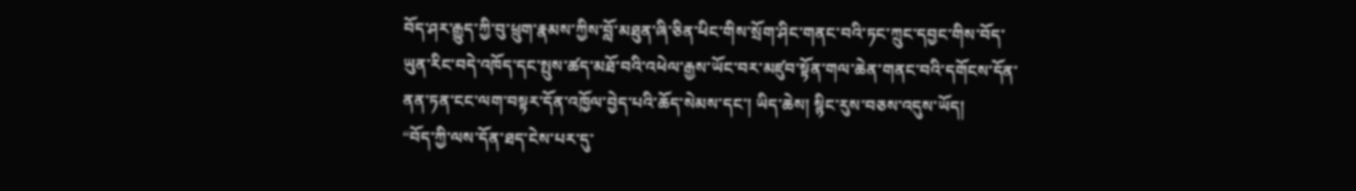བོད་ཤར་རྒྱུད་ཀྱི་བུ་ཕྲུག་རྣམས་ཀྱིས་བློ་མཐུན་ཞི་ཅིན་ཕིང་གིས་སྲོག་ཤིང་གནང་བའི་ཏང་ཀྲུང་དབྱང་གིས་བོད་ཡུན་རིང་བདེ་འཁོད་དང་སྤུས་ཚད་མཐོ་བའི་འཕེལ་རྒྱས་ཡོང་བར་མཛུབ་སྟོན་གལ་ཆེན་གནང་བའི་དགོངས་དོན་ནན་ཏན་ངང་ལག་བསྟར་དོན་འཁྱོལ་བྱེད་པའི་ཆོད་སེམས་དང་། ཡིད་ཆེས། སྙིང་རུས་བཅས་འདུས་ཡོད།
“བོད་ཀྱི་ལས་དོན་ཐད་ངེས་པར་དུ་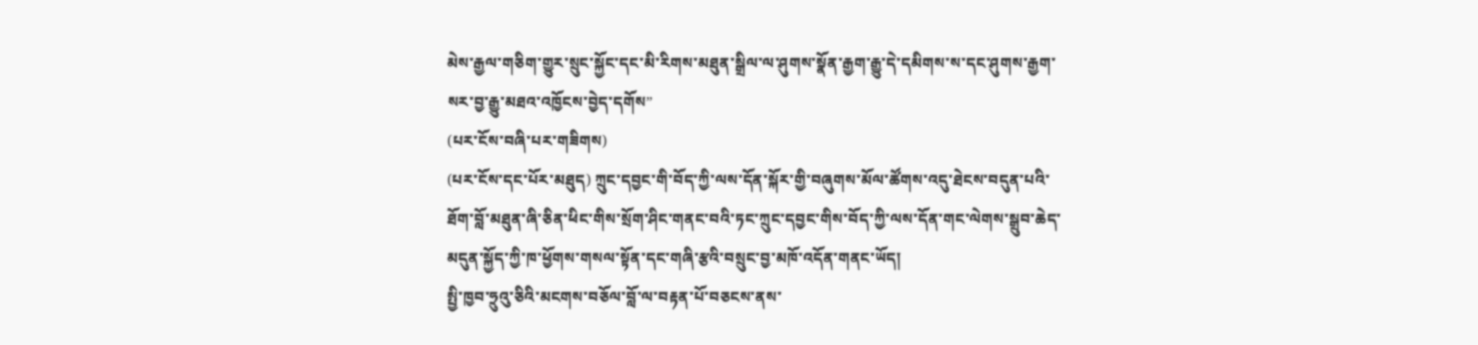མེས་རྒྱལ་གཅིག་གྱུར་སྲུང་སྐྱོང་དང་མི་རིགས་མཐུན་སྒྲིལ་ལ་ཤུགས་སྣོན་རྒྱག་རྒྱུ་དེ་དམིགས་ས་དང་ཤུགས་རྒྱག་སར་བྱ་རྒྱུ་མཐའ་འཁྱོངས་བྱེད་དགོས”
(པར་ངོས་བཞི་པར་གཟིགས)
(པར་ངོས་དང་པོར་མཐུད) ཀྲུང་དབྱང་གི་བོད་ཀྱི་ལས་དོན་སྐོར་གྱི་བཞུགས་མོལ་ཚོགས་འདུ་ཐེངས་བདུན་པའི་ཐོག་བློ་མཐུན་ཞི་ཅིན་ཕིང་གིས་སྲོག་ཤིང་གནང་བའི་ཏང་ཀྲུང་དབྱང་གིས་བོད་ཀྱི་ལས་དོན་གང་ལེགས་སྒྲུབ་ཆེད་མདུན་སྐྱོད་ཀྱི་ཁ་ཕྱོགས་གསལ་སྟོན་དང་གཞི་རྩའི་བསྲུང་བྱ་མཁོ་འདོན་གནང་ཡོད།
སྤྱི་ཁྱབ་ཧྲུའུ་ཅིའི་མངགས་བཅོལ་བློ་ལ་བརྟན་པོ་བཅངས་ནས་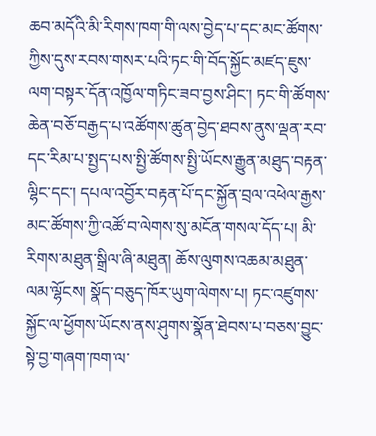ཆབ་མདོའི་མི་རིགས་ཁག་གི་ལས་བྱེད་པ་དང་མང་ཚོགས་ཀྱིས་དུས་རབས་གསར་པའི་ཏང་གི་བོད་སྐྱོང་མཛད་ཇུས་ལག་བསྟར་དོན་འཁྱོལ་གཏིང་ཟབ་བྱས་ཤིང་། ཏང་གི་ཚོགས་ཆེན་བཅོ་བརྒྱད་པ་འཚོགས་ཚུན་བྱེད་ཐབས་ནུས་ལྡན་རབ་དང་རིམ་པ་སྤྱད་པས་སྤྱི་ཚོགས་སྤྱི་ཡོངས་རྒྱུན་མཐུད་བརྟན་ལྷིང་དང་། དཔལ་འབྱོར་བརྟན་པོ་དང་སྐྱོན་བྲལ་འཕེལ་རྒྱས་མང་ཚོགས་ཀྱི་འཚོ་བ་ལེགས་སུ་མངོན་གསལ་དོད་པ། མི་རིགས་མཐུན་སྒྲིལ་ཞི་མཐུན། ཆོས་ལུགས་འཆམ་མཐུན་ལམ་ལྷོངས། སྣོད་བཅུད་ཁོར་ཡུག་ལེགས་པ། ཏང་འཛུགས་སྐྱོང་ལ་ཕྱོགས་ཡོངས་ནས་ཤུགས་སྣོན་ཐེབས་པ་བཅས་བྱུང་སྟེ་བྱ་གཞག་ཁག་ལ་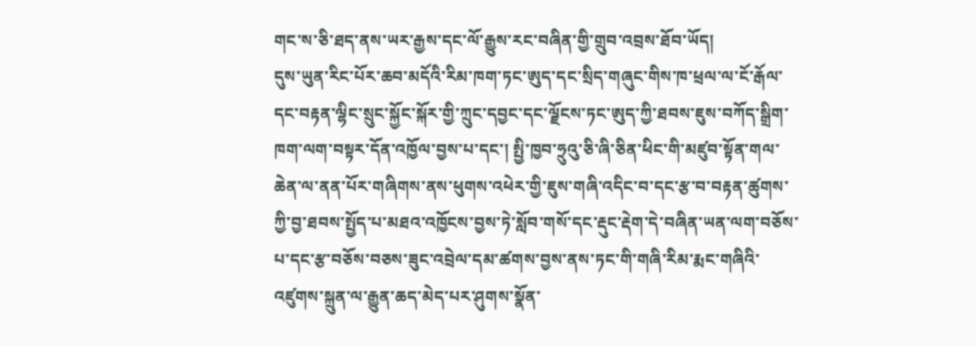གང་ས་ཅི་ཐད་ནས་ཡར་རྒྱས་དང་ལོ་རྒྱུས་རང་བཞིན་གྱི་གྲུབ་འབྲས་ཐོབ་ཡོད།
དུས་ཡུན་རིང་པོར་ཆབ་མདོའི་རིམ་ཁག་ཏང་ཨུད་དང་སྲིད་གཞུང་གིས་ཁ་ཕྲལ་ལ་ངོ་རྒོལ་དང་བརྟན་ལྷིང་སྲུང་སྐྱོང་སྐོར་གྱི་ཀྲུང་དབྱང་དང་ལྗོངས་ཏང་ཨུད་ཀྱི་ཐབས་ཇུས་བཀོད་སྒྲིག་ཁག་ལག་བསྟར་དོན་འཁྱོལ་བྱས་པ་དང་། སྤྱི་ཁྱབ་ཧྲུའུ་ཅི་ཞི་ཅིན་ཕིང་གི་མཛུབ་སྟོན་གལ་ཆེན་ལ་ནན་པོར་གཞིགས་ནས་ཕུགས་འཕེར་གྱི་ཇུས་གཞི་འདིང་བ་དང་རྩ་བ་བརྟན་ཚུགས་ཀྱི་བྱ་ཐབས་སྤྱོད་པ་མཐའ་འཁྱོངས་བྱས་ཏེ་སློབ་གསོ་དང་རྡུང་རྡེག་དེ་བཞིན་ཡན་ལག་བཅོས་པ་དང་རྩ་བཅོས་བཅས་ཟུང་འབྲེལ་དམ་ཚགས་བྱས་ནས་ཏང་གི་གཞི་རིམ་རྨང་གཞིའི་འཛུགས་སྐྲུན་ལ་རྒྱུན་ཆད་མེད་པར་ཤུགས་སྣོན་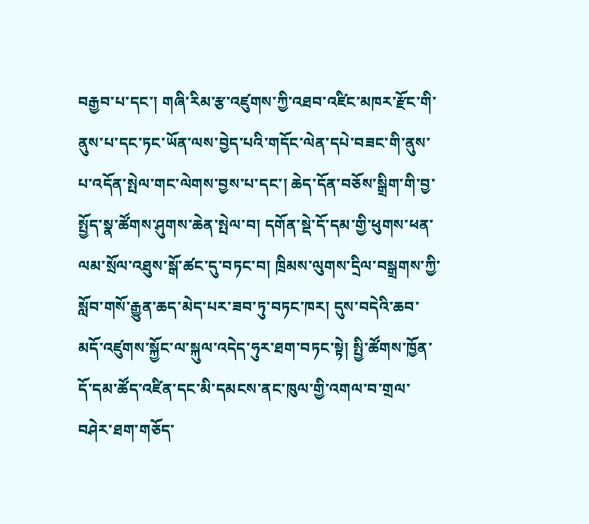བརྒྱབ་པ་དང་། གཞི་རིམ་རྩ་འཛུགས་ཀྱི་འཐབ་འཛིང་མཁར་རྫོང་གི་ནུས་པ་དང་ཏང་ཡོན་ལས་བྱེད་པའི་གདོང་ལེན་དཔེ་བཟང་གི་ནུས་པ་འདོན་སྤེལ་གང་ལེགས་བྱས་པ་དང་། ཆེད་དོན་བཅོས་སྒྲིག་གི་བྱ་སྤྱོད་སྣ་ཚོགས་ཤུགས་ཆེན་སྤེལ་བ། དགོན་སྡེ་དོ་དམ་གྱི་ཕུགས་ཕན་ལམ་སྲོལ་འཐུས་སྒོ་ཚང་དུ་བཏང་བ། ཁྲིམས་ལུགས་དྲིལ་བསྒྲགས་ཀྱི་སློབ་གསོ་རྒྱུན་ཆད་མེད་པར་ཟབ་ཏུ་བཏང་ཁར། དུས་བདེའི་ཆབ་མདོ་འཛུགས་སྐྱོང་ལ་སྐུལ་འདེད་ཧུར་ཐག་བཏང་སྟེ། སྤྱི་ཚོགས་ཁྱོན་དོ་དམ་ཚོད་འཛིན་དང་མི་དམངས་ནང་ཁུལ་གྱི་འགལ་བ་གྲལ་བཤེར་ཐག་གཅོད་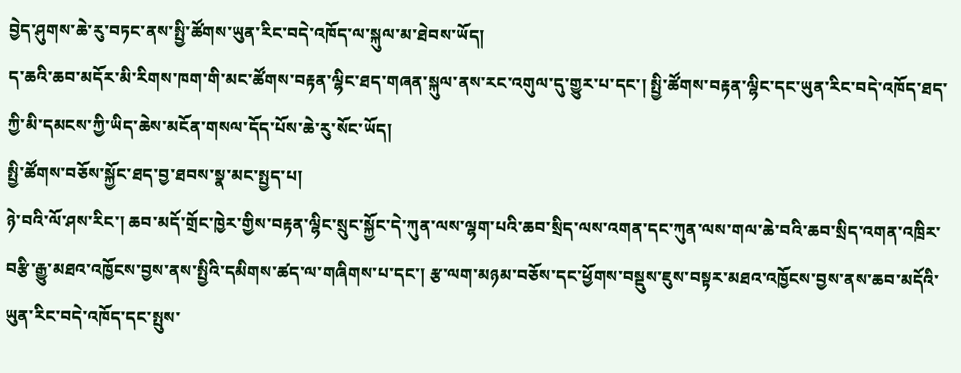བྱེད་ཤུགས་ཆེ་རུ་བཏང་ནས་སྤྱི་ཚོགས་ཡུན་རིང་བདེ་འཁོད་ལ་སྐུལ་མ་ཐེབས་ཡོད།
ད་ཆའི་ཆབ་མདོར་མི་རིགས་ཁག་གི་མང་ཚོགས་བརྟན་ལྷིང་ཐད་གཞན་སྐུལ་ནས་རང་འགུལ་དུ་གྱུར་པ་དང་། སྤྱི་ཚོགས་བརྟན་ལྷིང་དང་ཡུན་རིང་བདེ་འཁོད་ཐད་ཀྱི་མི་དམངས་ཀྱི་ཡིད་ཆེས་མངོན་གསལ་དོད་པོས་ཆེ་རུ་སོང་ཡོད།
སྤྱི་ཚོགས་བཅོས་སྐྱོང་ཐད་བྱ་ཐབས་སྣ་མང་སྤྱད་པ།
ཉེ་བའི་ལོ་ཤས་རིང་། ཆབ་མདོ་གྲོང་ཁྱེར་གྱིས་བརྟན་ལྷིང་སྲུང་སྐྱོང་དེ་ཀུན་ལས་ལྷག་པའི་ཆབ་སྲིད་ལས་འགན་དང་ཀུན་ལས་གལ་ཆེ་བའི་ཆབ་སྲིད་འགན་འཁྲིར་བརྩི་རྒྱུ་མཐའ་འཁྱོངས་བྱས་ནས་སྤྱིའི་དམིགས་ཚད་ལ་གཞིགས་པ་དང་། རྩ་ལག་མཉམ་བཅོས་དང་ཕྱོགས་བསྡུས་ཇུས་བསྟར་མཐའ་འཁྱོངས་བྱས་ནས་ཆབ་མདོའི་ཡུན་རིང་བདེ་འཁོད་དང་སྤུས་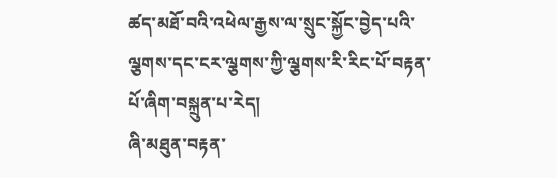ཚད་མཐོ་བའི་འཕེལ་རྒྱས་ལ་སྲུང་སྐྱོང་བྱེད་པའི་ལྕགས་དང་ངར་ལྕགས་ཀྱི་ལྕགས་རི་རིང་པོ་བརྟན་པོ་ཞིག་བསྐྲུན་པ་རེད།
ཞི་མཐུན་བརྟན་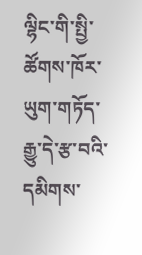ལྷིང་གི་སྤྱི་ཚོགས་ཁོར་ཡུག་གཏོད་རྒྱུ་དེ་རྩ་བའི་དམིགས་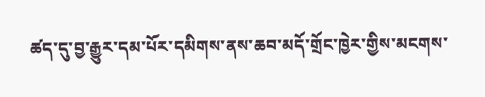ཚད་དུ་བྱ་རྒྱུར་དམ་པོར་དམིགས་ནས་ཆབ་མདོ་གྲོང་ཁྱེར་གྱིས་མངགས་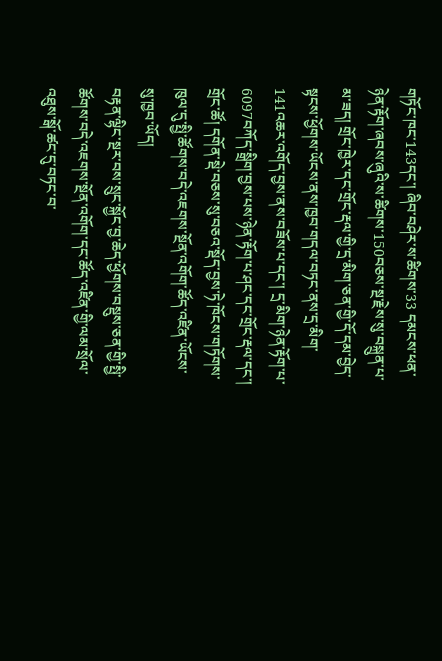གཏོང་ཁང་143དང་། ཞིབ་བཤེར་ས་ཚིགས་33 དམངས་ཕན་ཉེན་རྟོག་ཞབས་ཞུའི་ས་ཚིགས་150བཅས་སྔ་རྗེས་སུ་བསྐྲུན་པ་མ་ཟད། གྲོང་ཁྱེར་དང་གྲོང་རྡལ་གྱི་དྲ་མིག་ཅན་གྱི་དོ་དམ་བྱེད་སྟངས་ཕྱོགས་ཡོངས་ནས་ཁྱབ་གདལ་བཏང་ནས་དྲ་མིག་141འཆར་འགོད་བྱས་ནས་བཟོས་པ་དང་། དྲ་མིག་ཉེན་རྟོག་པ་6097བཀོད་སྒྲིག་བྱས་པས་ཉེན་རྟོག་པ་ཤང་དང་གྲོང་རྡལ་དང་། གྲོང་ཚོ། དགོན་སྡེ་བཅས་སུ་བཅའ་སྡོད་བྱས་ཏེ་ཁོངས་གཏོགས་ཁུལ་དུ་སྤྱི་ཚོགས་བདེ་འཇགས་སྔོན་འགོག་ཚོད་འཛིན་ཡོངས་སུ་ཁྱབ་ཡོད།
བརྟན་ལྷིང་སྔར་བས་སྲུང་སྐྱོང་བྱ་ཆེད་ཕྱོགས་བསྡུས་ཅན་གྱི་སྤྱི་ཚོགས་བདེ་འཇགས་སྔོན་འགོག་དང་ཚོད་འཛིན་གྱི་ལམ་སྲོལ་འཐུས་སྒོ་ཚང་དུ་བཏང་བ་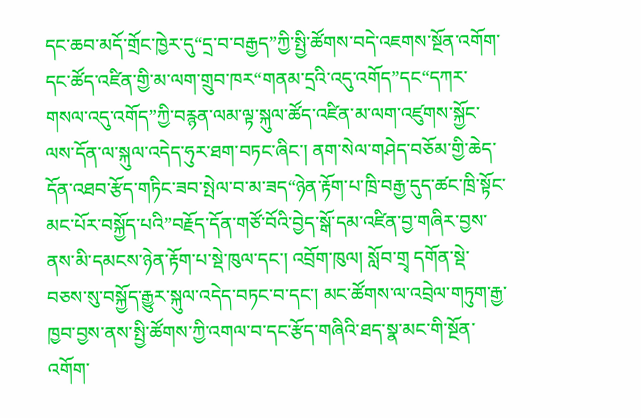དང་ཆབ་མདོ་གྲོང་ཁྱེར་དུ“དྲ་བ་བརྒྱད”ཀྱི་སྤྱི་ཚོགས་བདེ་འཇགས་སྔོན་འགོག་དང་ཚོད་འཛིན་གྱི་མ་ལག་གྲུབ་ཁར“གནམ་དྲའི་འདུ་འགོད”དང“དཀར་གསལ་འདུ་འགོད”ཀྱི་བརྙན་ལམ་ལྟ་སྐུལ་ཚོད་འཛིན་མ་ལག་འཛུགས་སྐྱོང་ལས་དོན་ལ་སྐུལ་འདེད་ཧུར་ཐག་བཏང་ཞིང་། ནག་སེལ་གཤེད་བཅོམ་གྱི་ཆེད་དོན་འཐབ་རྩོད་གཏིང་ཟབ་སྤེལ་བ་མ་ཟད“ཉེན་རྟོག་པ་ཁྲི་བརྒྱ་དུད་ཚང་ཁྲི་སྟོང་མང་པོར་བསྐྱོད་པའི”བརྗོད་དོན་གཙོ་བོའི་བྱེད་སྒོ་དམ་འཛིན་བྱ་གཞིར་བྱས་ནས་མི་དམངས་ཉེན་རྟོག་པ་སྡེ་ཁུལ་དང་། འབྲོག་ཁུལ། སློབ་གྲྭ དགོན་སྡེ་བཅས་སུ་བསྐྱོད་རྒྱུར་སྐུལ་འདེད་བཏང་བ་དང་། མང་ཚོགས་ལ་འབྲེལ་གཏུག་རྒྱ་ཁྱབ་བྱས་ནས་སྤྱི་ཚོགས་ཀྱི་འགལ་བ་དང་རྩོད་གཞིའི་ཐད་སྣ་མང་གི་སྔོན་འགོག་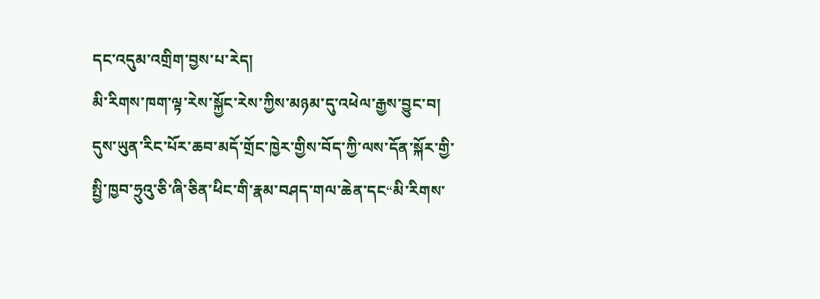དང་འདུམ་འགྲིག་བྱས་པ་རེད།
མི་རིགས་ཁག་ལྟ་རེས་སྐྱོང་རེས་ཀྱིས་མཉམ་དུ་འཕེལ་རྒྱས་བྱུང་བ།
དུས་ཡུན་རིང་པོར་ཆབ་མདོ་གྲོང་ཁྱེར་གྱིས་བོད་ཀྱི་ལས་དོན་སྐོར་གྱི་སྤྱི་ཁྱབ་ཧྲུའུ་ཅི་ཞི་ཅིན་ཕིང་གི་རྣམ་བཤད་གལ་ཆེན་དང“མི་རིགས་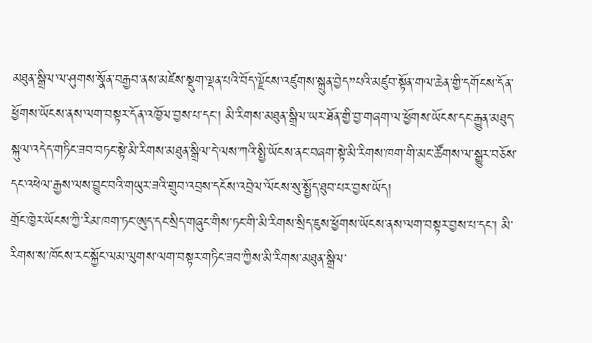མཐུན་སྒྲིལ་ལ་ཤུགས་སྣོན་བརྒྱབ་ནས་མཛེས་སྡུག་ལྡན་པའི་བོད་ལྗོངས་འཛུགས་སྐྲུན་བྱེད”པའི་མཛུབ་སྟོན་གལ་ཆེན་གྱི་དགོངས་དོན་ཕྱོགས་ཡོངས་ནས་ལག་བསྟར་དོན་འཁྱོལ་བྱས་པ་དང་། མི་རིགས་མཐུན་སྒྲིལ་ཡར་ཐོན་གྱི་བྱ་གཞག་ལ་ཕྱོགས་ཡོངས་དང་རྒྱུན་མཐུད་སྐུལ་འདེད་གཏིང་ཟབ་བཏང་སྟེ་མི་རིགས་མཐུན་སྒྲིལ་དེ་ལས་ཀའི་སྤྱི་ཡོངས་ནང་བཞག་སྟེ་མི་རིགས་ཁག་གི་མང་ཚོགས་ལ་སྒྱུར་བཅོས་དང་འཕེལ་རྒྱས་ལས་བྱུང་བའི་གཡུར་ཟའི་གྲུབ་འབྲས་དངོས་འབྲེལ་ལོངས་སུ་སྤྱོད་ཐུབ་པར་བྱས་ཡོད།
གྲོང་ཁྱེར་ཡོངས་ཀྱི་རིམ་ཁག་ཏང་ཨུད་དང་སྲིད་གཞུང་གིས་ཏང་གི་མི་རིགས་སྲིད་ཇུས་ཕྱོགས་ཡོངས་ནས་ལག་བསྟར་བྱས་པ་དང་། མི་རིགས་ས་ཁོངས་རང་སྐྱོང་ལམ་ལུགས་ལག་བསྟར་གཏིང་ཟབ་ཀྱིས་མི་རིགས་མཐུན་སྒྲིལ་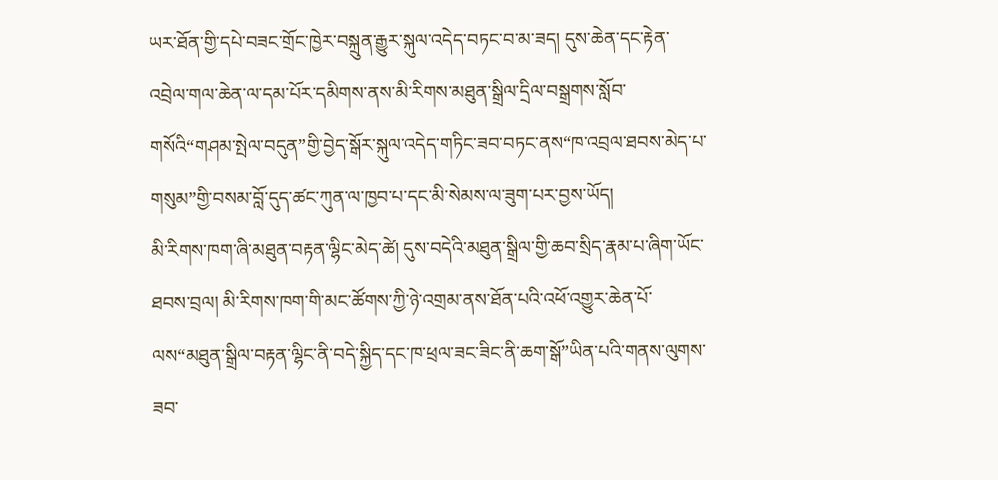ཡར་ཐོན་གྱི་དཔེ་བཟང་གྲོང་ཁྱེར་བསྐྲུན་རྒྱུར་སྐུལ་འདེད་བཏང་བ་མ་ཟད། དུས་ཆེན་དང་རྟེན་འབྲེལ་གལ་ཆེན་ལ་དམ་པོར་དམིགས་ནས་མི་རིགས་མཐུན་སྒྲིལ་དྲིལ་བསྒྲགས་སློབ་གསོའི“གཤམ་སྤེལ་བདུན”གྱི་བྱེད་སྒོར་སྐུལ་འདེད་གཏིང་ཟབ་བཏང་ནས“ཁ་འབྲལ་ཐབས་མེད་པ་གསུམ”གྱི་བསམ་བློ་དུད་ཚང་ཀུན་ལ་ཁྱབ་པ་དང་མི་སེམས་ལ་ཟུག་པར་བྱས་ཡོད།
མི་རིགས་ཁག་ཞི་མཐུན་བརྟན་ལྷིང་མེད་ཚེ། དུས་བདེའི་མཐུན་སྒྲིལ་གྱི་ཆབ་སྲིད་རྣམ་པ་ཞིག་ཡོང་ཐབས་བྲལ། མི་རིགས་ཁག་གི་མང་ཚོགས་ཀྱི་ཉེ་འགྲམ་ནས་ཐོན་པའི་འཕོ་འགྱུར་ཆེན་པོ་ལས“མཐུན་སྒྲིལ་བརྟན་ལྷིང་ནི་བདེ་སྐྱིད་དང་ཁ་ཕྲལ་ཟང་ཟིང་ནི་ཆག་སྒོ”ཡིན་པའི་གནས་ལུགས་ཟབ་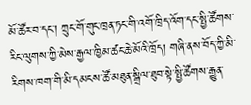མོ་ཚོར་བ་དང་། ཀྲུང་གོ་གུང་ཁྲན་ཏང་གི་འགོ་ཁྲིད་འོག་དང་སྤྱི་ཚོགས་རིང་ལུགས་ཀྱི་མེས་རྒྱལ་ཁྱིམ་ཚང་ཆེ་མོའི་ཁྲོད། གཞི་ནས་བོད་ཀྱི་མི་རིགས་ཁག་གི་མི་དམངས་ཚོ་མཐུན་སྒྲིལ་ཐུབ་སྟེ་སྤྱི་ཚོགས་རྒྱུན་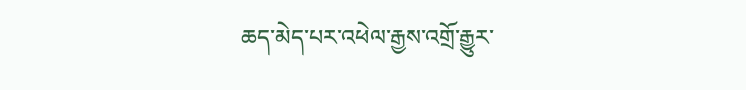ཆད་མེད་པར་འཕེལ་རྒྱས་འགྲོ་རྒྱུར་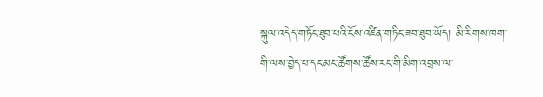སྐུལ་འདེད་གཏོང་ཐུབ་པའི་ངོས་འཛིན་གཏིང་ཟབ་ཐུབ་ཡོད། མི་རིགས་ཁག་གི་ལས་བྱེད་པ་དང་མང་ཚོགས་ཚོས་རང་གི་མིག་འབྲས་ལ་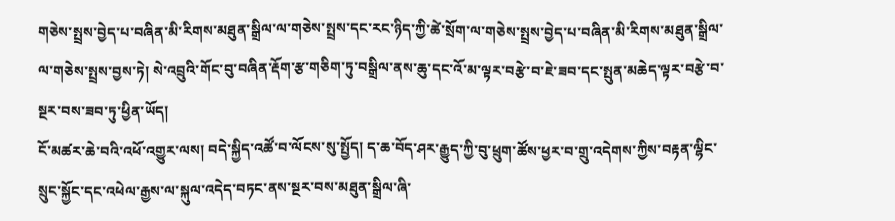གཅེས་སྤྲས་བྱེད་པ་བཞིན་མི་རིགས་མཐུན་སྒྲིལ་ལ་གཅེས་སྤྲས་དང་རང་ཉིད་ཀྱི་ཚེ་སྲོག་ལ་གཅེས་སྤྲས་བྱེད་པ་བཞིན་མི་རིགས་མཐུན་སྒྲིལ་ལ་གཅེས་སྤྲས་བྱས་ཏེ། སེ་འབྲུའི་གོང་བུ་བཞིན་རྡོག་རྩ་གཅིག་ཏུ་བསྒྲིལ་ནས་ཆུ་དང་འོ་མ་ལྟར་བརྩེ་བ་ཇེ་ཟབ་དང་སྤུན་མཆེད་ལྟར་བརྩེ་བ་སྔར་བས་ཟབ་ཏུ་ཕྱིན་ཡོད།
ངོ་མཚར་ཆེ་བའི་འཕོ་འགྱུར་ལས། བདེ་སྐྱིད་འཚོ་བ་ལོངས་སུ་སྤྱོད། ད་ཆ་བོད་ཤར་རྒྱུད་ཀྱི་བུ་ཕྲུག་ཚོས་ཕྱར་བ་གྲུ་འདེགས་ཀྱིས་བརྟན་ལྷིང་སྲུང་སྐྱོང་དང་འཕེལ་རྒྱས་ལ་སྐུལ་འདེད་བཏང་ནས་སྔར་བས་མཐུན་སྒྲིལ་ཞི་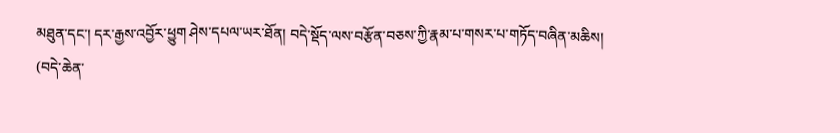མཐུན་དང་། དར་རྒྱས་འབྱོར་ཕྱུག ཤེས་དཔལ་ཡར་ཐོན། བདེ་སྡོད་ལས་བརྩོན་བཅས་ཀྱི་རྣམ་པ་གསར་པ་གཏོད་བཞིན་མཆིས།
(བདེ་ཆེན་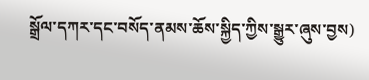སྒྲོལ་དཀར་དང་བསོད་ནམས་ཆོས་སྐྱིད་ཀྱིས་སྒྱུར་ཞུས་བྱས)